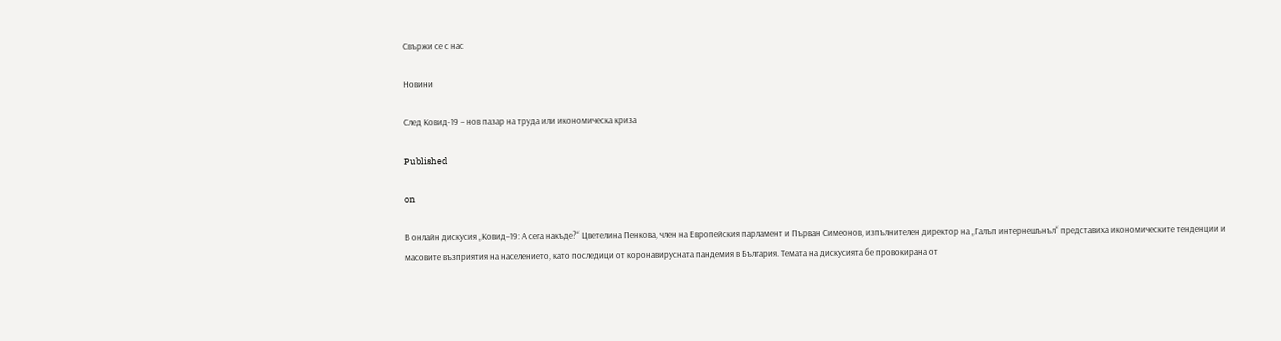Свържи се с нас

Новини

След Ковид-19 – нов пазар на труда или икономическа криза

Published

on

В онлайн дискусия „Ковид–19: А сега накъде?“ Цветелина Пенкова, член на Европейския парламент и Първан Симеонов, изпълнителен директор на „Галъп интернешънъл“ представиха икономическите тенденции и масовите възприятия на населението, като последици от коронавирусната пандемия в България. Темата на дискусията бе провокирана от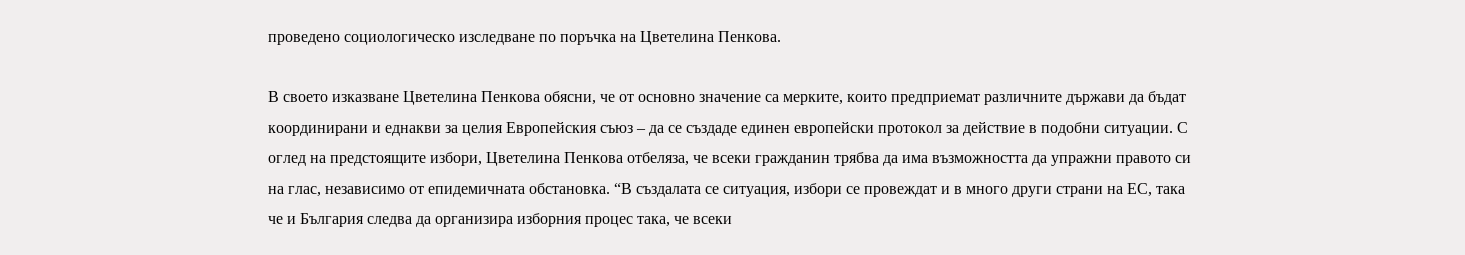проведено социологическо изследване по поръчка на Цветелина Пенкова.

В своето изказване Цветелина Пенкова обясни, че от основно значение са мерките, които предприемат различните държави да бъдат координирани и еднакви за целия Европейския съюз – да се създаде единен европейски протокол за действие в подобни ситуации. С оглед на предстоящите избори, Цветелина Пенкова отбеляза, че всеки гражданин трябва да има възможността да упражни правото си на глас, независимо от епидемичната обстановка. “В създалата се ситуация, избори се провеждат и в много други страни на ЕС, така че и България следва да организира изборния процес така, че всеки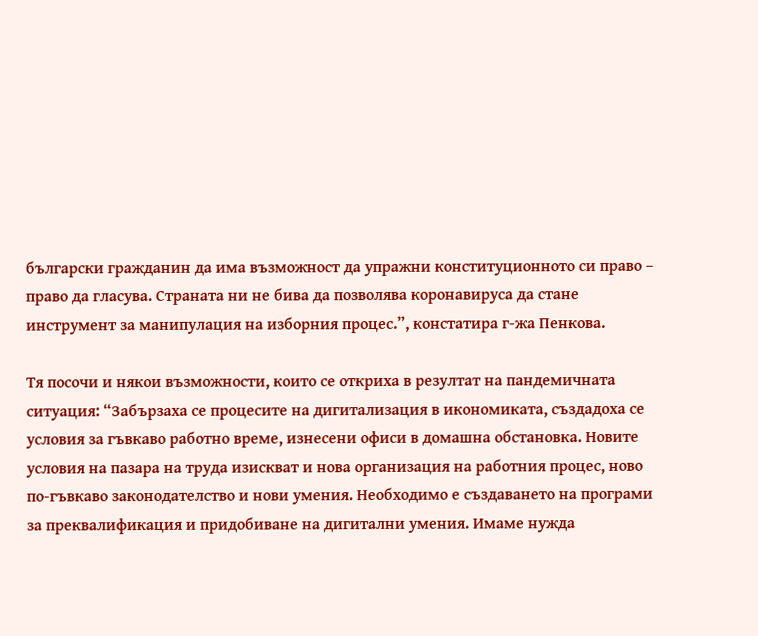български гражданин да има възможност да упражни конституционното си право – право да гласува. Страната ни не бива да позволява коронавируса да стане инструмент за манипулация на изборния процес.”, констатира г-жа Пенкова.

Тя посочи и някои възможности, които се откриха в резултат на пандемичната ситуация: “Забързаха се процесите на дигитализация в икономиката, създадоха се условия за гъвкаво работно време, изнесени офиси в домашна обстановка. Новите условия на пазара на труда изискват и нова организация на работния процес, ново по-гъвкаво законодателство и нови умения. Необходимо е създаването на програми за преквалификация и придобиване на дигитални умения. Имаме нужда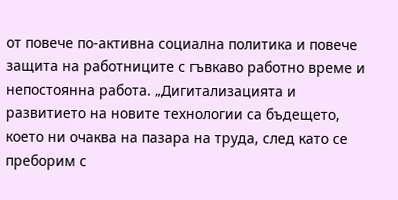от повече по-активна социална политика и повече защита на работниците с гъвкаво работно време и непостоянна работа. „Дигитализацията и развитието на новите технологии са бъдещето, което ни очаква на пазара на труда, след като се преборим с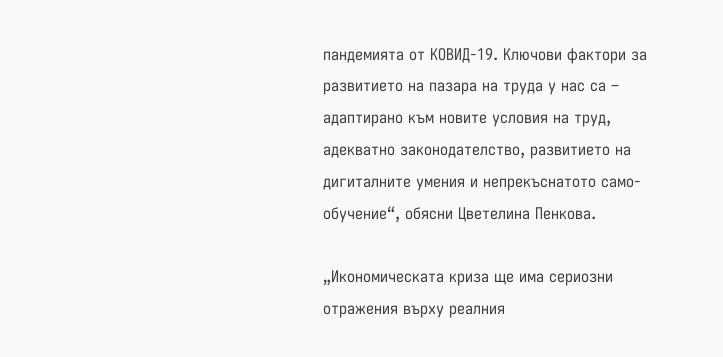пандемията от КОВИД-19. Ключови фактори за развитието на пазара на труда у нас са – адаптирано към новите условия на труд, адекватно законодателство, развитието на дигиталните умения и непрекъснатото само-обучение“, обясни Цветелина Пенкова.

„Икономическата криза ще има сериозни отражения върху реалния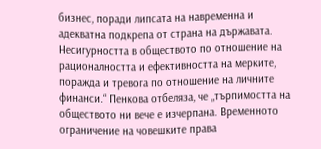бизнес, поради липсата на навременна и адекватна подкрепа от страна на държавата. Несигурността в обществото по отношение на рационалността и ефективността на мерките, поражда и тревога по отношение на личните финанси.“ Пенкова отбеляза, че „търпимостта на обществото ни вече е изчерпана. Временното ограничение на човешките права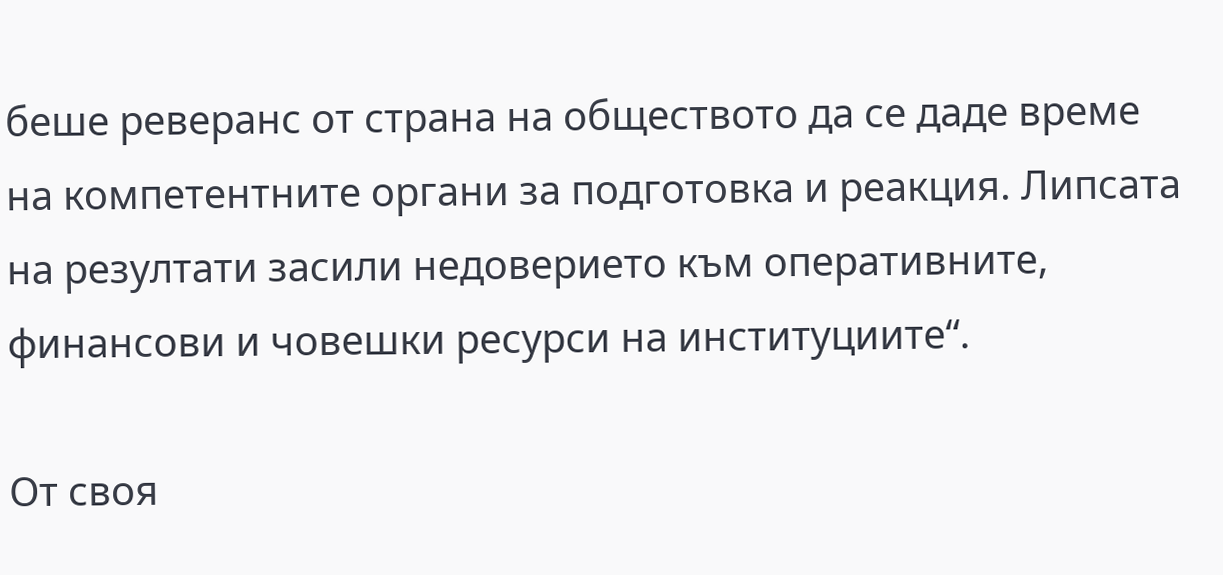беше реверанс от страна на обществото да се даде време на компетентните органи за подготовка и реакция. Липсата на резултати засили недоверието към оперативните, финансови и човешки ресурси на институциите“.

От своя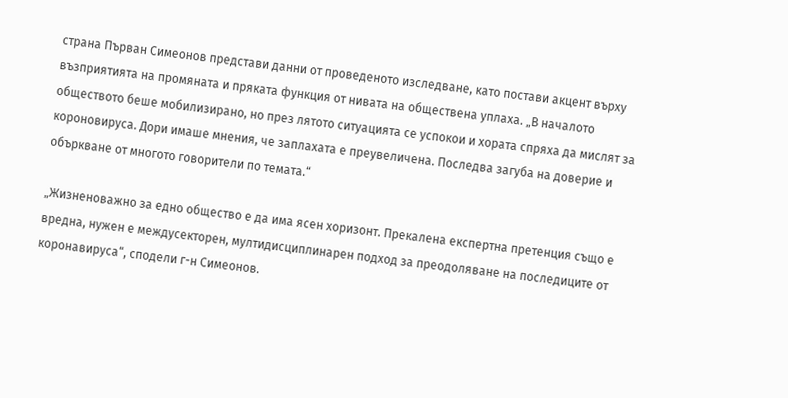страна Първан Симеонов представи данни от проведеното изследване, като постави акцент върху възприятията на промяната и пряката функция от нивата на обществена уплаха. „В началото обществото беше мобилизирано, но през лятото ситуацията се успокои и хората спряха да мислят за короновируса. Дори имаше мнения, че заплахата е преувеличена. Последва загуба на доверие и объркване от многото говорители по темата.“

„Жизненоважно за едно общество е да има ясен хоризонт. Прекалена експертна претенция също е вредна, нужен е междусекторен, мултидисциплинарен подход за преодоляване на последиците от коронавируса“, сподели г-н Симеонов.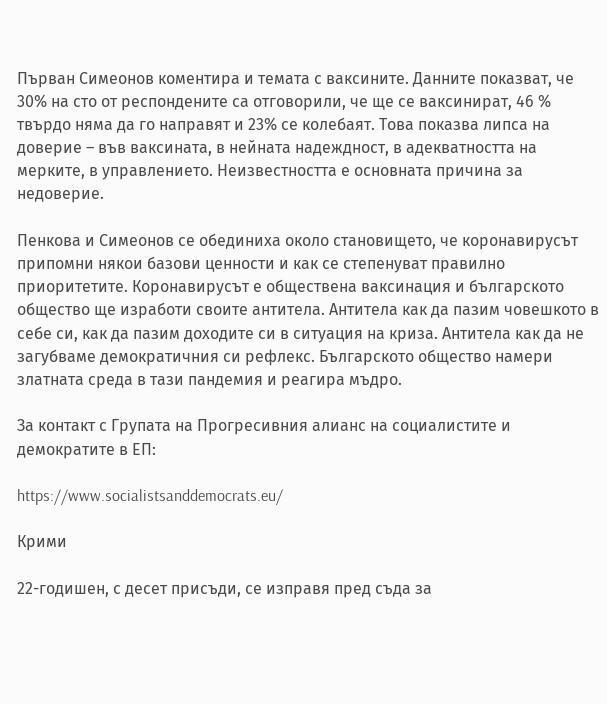Първан Симеонов коментира и темата с ваксините. Данните показват, че 30% на сто от респондените са отговорили, че ще се ваксинират, 46 % твърдо няма да го направят и 23% се колебаят. Това показва липса на доверие – във ваксината, в нейната надеждност, в адекватността на мерките, в управлението. Неизвестността е основната причина за недоверие.

Пенкова и Симеонов се обединиха около становището, че коронавирусът припомни някои базови ценности и как се степенуват правилно приоритетите. Коронавирусът е обществена ваксинация и българското общество ще изработи своите антитела. Антитела как да пазим човешкото в себе си, как да пазим доходите си в ситуация на криза. Антитела как да не загубваме демократичния си рефлекс. Българското общество намери златната среда в тази пандемия и реагира мъдро.

За контакт с Групата на Прогресивния алианс на социалистите и демократите в ЕП:

https://www.socialistsanddemocrats.eu/

Крими

22-годишен, с десет присъди, се изправя пред съда за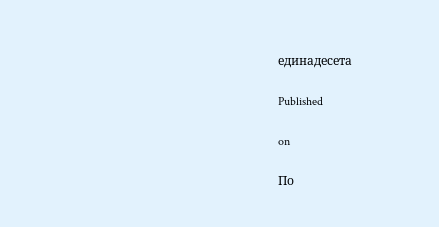единадесета

Published

on

По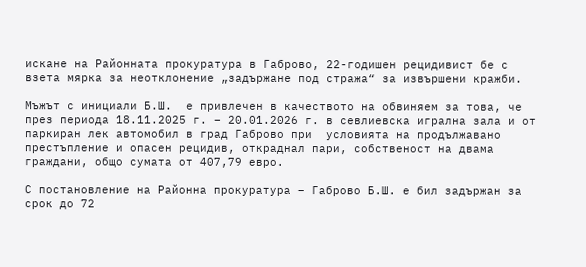искане на Районната прокуратура в Габрово, 22-годишен рецидивист бе с взета мярка за неотклонение „задържане под стража“ за извършени кражби.

Мъжът с инициали Б.Ш.  е привлечен в качеството на обвиняем за това, че през периода 18.11.2025 г. – 20.01.2026 г. в севлиевска игрална зала и от паркиран лек автомобил в град Габрово при  условията на продължавано престъпление и опасен рецидив, откраднал пари, собственост на двама граждани, общо сумата от 407,79 евро.

С постановление на Районна прокуратура – Габрово Б.Ш. е бил задържан за срок до 72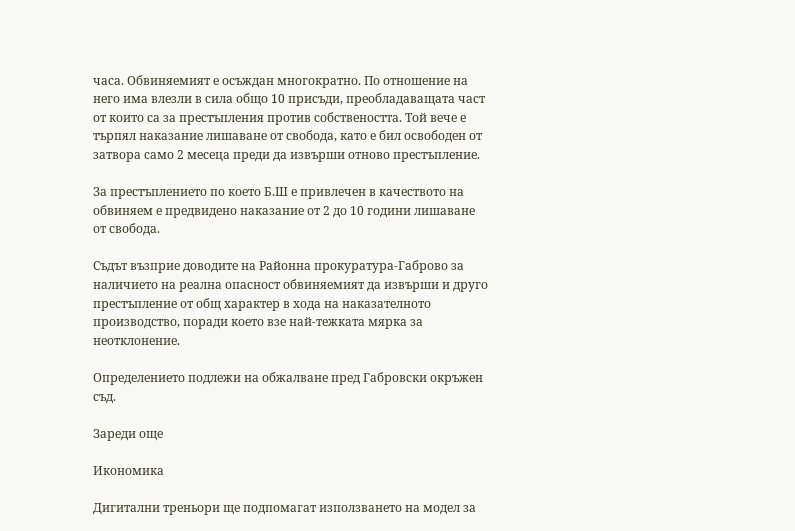часа. Обвиняемият е осъждан многократно. По отношение на него има влезли в сила общо 10 присъди, преобладаващата част от които са за престъпления против собствеността. Той вече е търпял наказание лишаване от свобода, като е бил освободен от затвора само 2 месеца преди да извърши отново престъпление.

За престъплението по което Б.Ш е привлечен в качеството на обвиняем е предвидено наказание от 2 до 10 години лишаване от свобода.

Съдът възприе доводите на Районна прокуратура-Габрово за наличието на реална опасност обвиняемият да извърши и друго престъпление от общ характер в хода на наказателното производство, поради което взе най-тежката мярка за неотклонение.

Определението подлежи на обжалване пред Габровски окръжен съд.

Зареди още

Икономика

Дигитални треньори ще подпомагат използването на модел за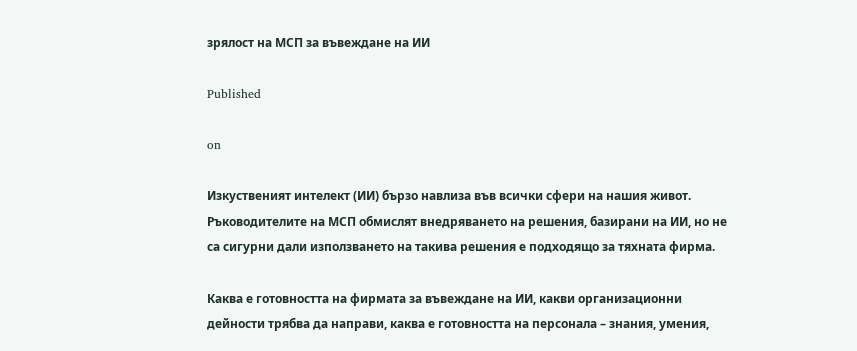зрялост на МСП за въвеждане на ИИ

Published

on

Изкуственият интелект (ИИ) бързо навлиза във всички сфери на нашия живот. Ръководителите на МСП обмислят внедряването на решения, базирани на ИИ, но не са сигурни дали използването на такива решения е подходящо за тяхната фирма.

Каква е готовността на фирмата за въвеждане на ИИ, какви организационни дейности трябва да направи, каква е готовността на персонала – знания, умения,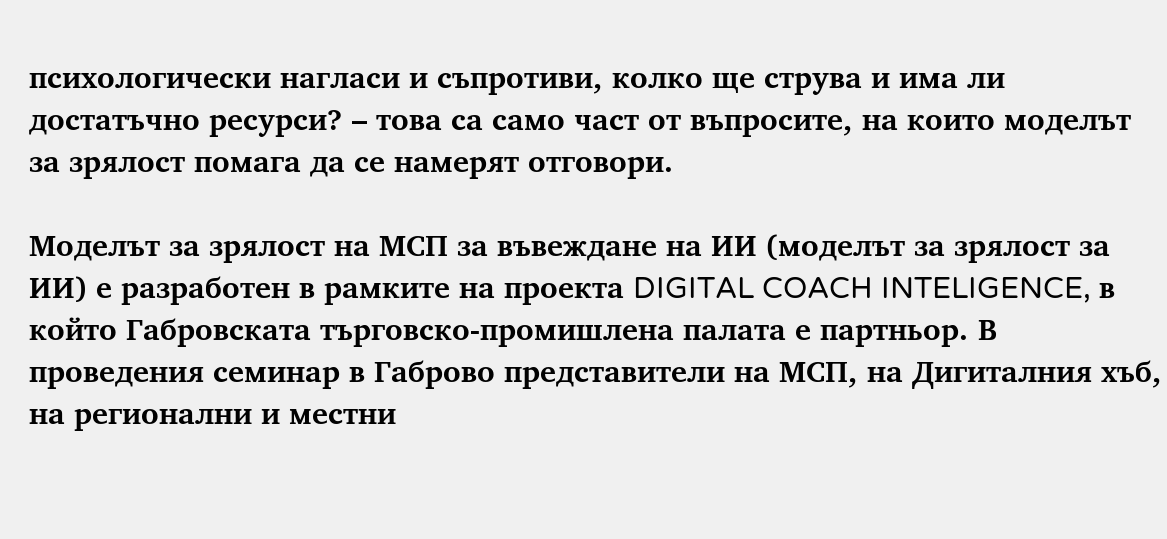психологически нагласи и съпротиви, колко ще струва и има ли достатъчно ресурси? – това са само част от въпросите, на които моделът за зрялост помага да се намерят отговори.

Моделът за зрялост на МСП за въвеждане на ИИ (моделът за зрялост за ИИ) е разработен в рамките на проекта DIGITAL COACH INTELIGENCE, в който Габровската търговско-промишлена палата е партньор. В проведения семинар в Габрово представители на МСП, на Дигиталния хъб, на регионални и местни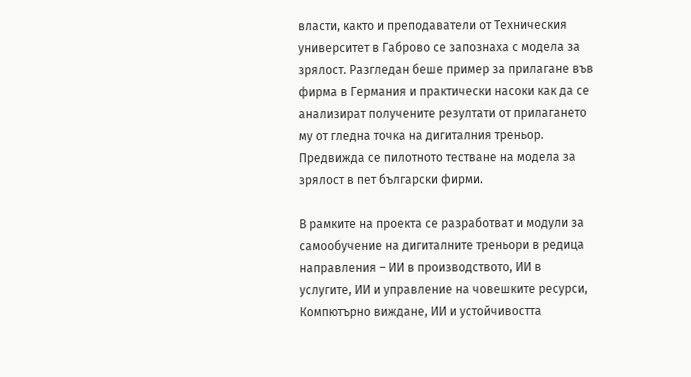власти, както и преподаватели от Техническия университет в Габрово се запознаха с модела за зрялост. Разгледан беше пример за прилагане във фирма в Германия и практически насоки как да се анализират получените резултати от прилагането му от гледна точка на дигиталния треньор. Предвижда се пилотното тестване на модела за зрялост в пет български фирми.

В рамките на проекта се разработват и модули за самообучение на дигиталните треньори в редица направления – ИИ в производството, ИИ в услугите, ИИ и управление на човешките ресурси, Компютърно виждане, ИИ и устойчивостта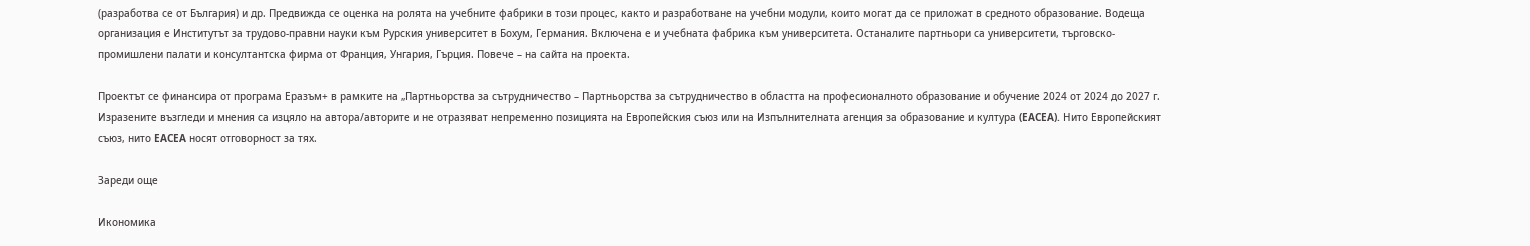(разработва се от България) и др. Предвижда се оценка на ролята на учебните фабрики в този процес, както и разработване на учебни модули, които могат да се приложат в средното образование. Водеща организация е Институтът за трудово-правни науки към Рурския университет в Бохум, Германия. Включена е и учебната фабрика към университета. Останалите партньори са университети, търговско-промишлени палати и консултантска фирма от Франция, Унгария, Гърция. Повече – на сайта на проекта.

Проектът се финансира от програма Еразъм+ в рамките на „Партньорства за сътрудничество – Партньорства за сътрудничество в областта на професионалното образование и обучение 2024 от 2024 до 2027 г. Изразените възгледи и мнения са изцяло на автора/авторите и не отразяват непременно позицията на Европейския съюз или на Изпълнителната агенция за образование и култура (EACEA). Нито Европейският съюз, нито EACEA носят отговорност за тях.

Зареди още

Икономика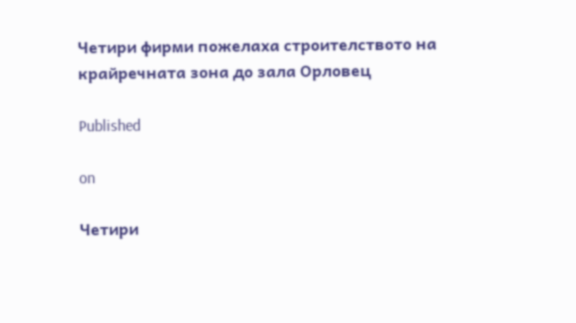Четири фирми пожелаха строителството на крайречната зона до зала Орловец

Published

on

Четири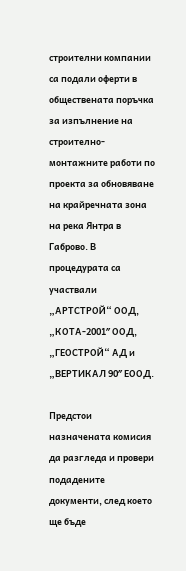строителни компании са подали оферти в обществената поръчка за изпълнение на строително-монтажните работи по проекта за обновяване на крайречната зона на река Янтра в Габрово. В процедурата са участвали „АРТСТРОЙ“ ООД, „КОТА-2001″ ООД, „ГЕОСТРОЙ“ АД и „ВЕРТИКАЛ 90″ ЕООД.

Предстои назначената комисия да разгледа и провери подадените документи, след което ще бъде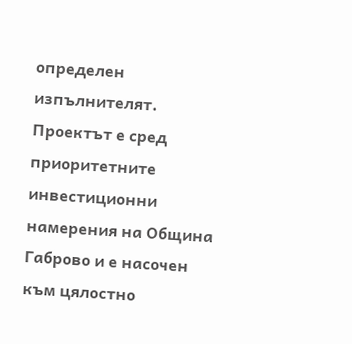определен изпълнителят. Проектът е сред приоритетните инвестиционни намерения на Община Габрово и е насочен към цялостно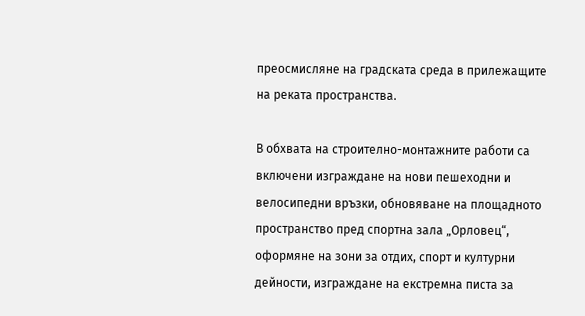преосмисляне на градската среда в прилежащите на реката пространства.

В обхвата на строително-монтажните работи са включени изграждане на нови пешеходни и велосипедни връзки, обновяване на площадното пространство пред спортна зала „Орловец“, оформяне на зони за отдих, спорт и културни дейности, изграждане на екстремна писта за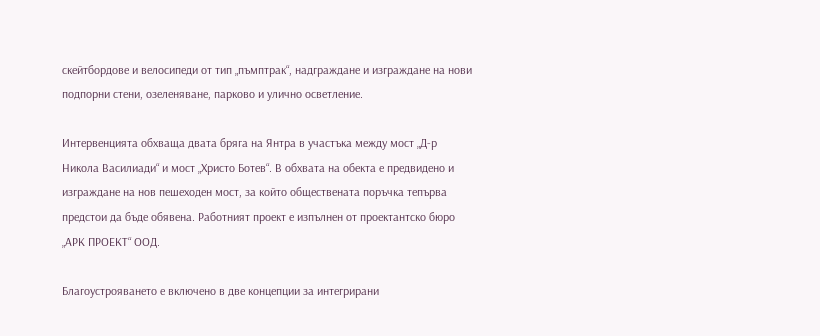скейтбордове и велосипеди от тип „пъмптрак“, надграждане и изграждане на нови подпорни стени, озеленяване, парково и улично осветление.

Интервенцията обхваща двата бряга на Янтра в участъка между мост „Д-р Никола Василиади“ и мост „Христо Ботев“. В обхвата на обекта е предвидено и изграждане на нов пешеходен мост, за който обществената поръчка тепърва предстои да бъде обявена. Работният проект е изпълнен от проектантско бюро „АРК ПРОЕКТ“ ООД.

Благоустрояването е включено в две концепции за интегрирани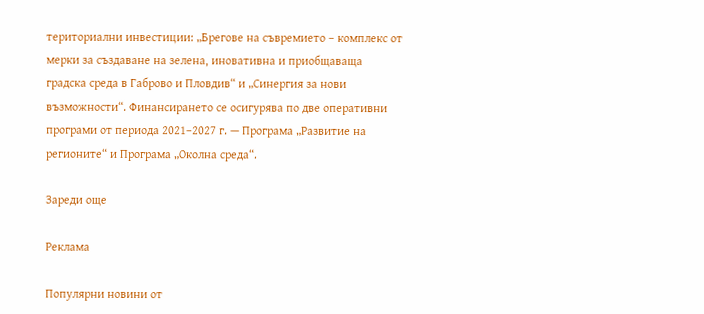териториални инвестиции: „Брегове на съвремието – комплекс от мерки за създаване на зелена, иновативна и приобщаваща градска среда в Габрово и Пловдив“ и „Синергия за нови възможности“. Финансирането се осигурява по две оперативни програми от периода 2021–2027 г. — Програма „Развитие на регионите“ и Програма „Околна среда“.

Зареди още

Реклама

Популярни новини от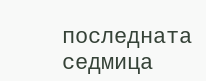последната седмица